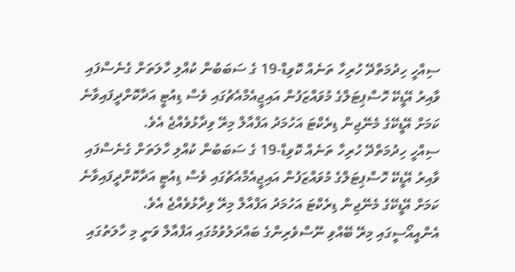ސިއްހީ ހިދުމަތްދޭ ހުރިހާ ތަނެއް ކޮވިޑް-19 ގެ ސަބަބުން ކުއްލި ހާލަތަށް ގެނެސްފައި ވާއިރު އޭޑީކޭ ހޮސްޕިޓަލްގެ މުވައްޒަފުން އައިޖީއެމްއެޗުގައި ވެސް ޑިއުޓީ އަދާކޮށްދީފައިވާނެ ކަމަށް އޭޑީކޭގެ މެނޭޖިން ޑިރެކްޓަ އަހުމަދު އަފްއާލް މިރޭ ވިދާޅުވެއްޖެ އެވެ.
ސިއްހީ ހިދުމަތްދޭ ހުރިހާ ތަނެއް ކޮވިޑް-19 ގެ ސަބަބުން ކުއްލި ހާލަތަށް ގެނެސްފައި ވާއިރު އޭޑީކޭ ހޮސްޕިޓަލްގެ މުވައްޒަފުން އައިޖީއެމްއެޗުގައި ވެސް ޑިއުޓީ އަދާކޮށްދީފައިވާނެ ކަމަށް އޭޑީކޭގެ މެނޭޖިން ޑިރެކްޓަ އަހުމަދު އަފްއާލް މިރޭ ވިދާޅުވެއްޖެ އެވެ.
އެންއީއޯސީގައި މިރޭ ބޭއްވި ނޫސްވެރިންގެ ބައްދަލުވުމުގައި އަފްއާލް ވަނީ މި ހާލަތުގައި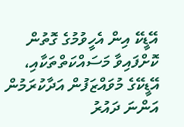އޭޑީކޭ އިން އެހީވުމުގެ ގޮތުން ކޮށްފައިވާ މަސައްކަތްތަކާއި، އޭޑީކޭގެ މުވައްޒަފުން އަދާކުރަމުން އަންނަ ދައުރު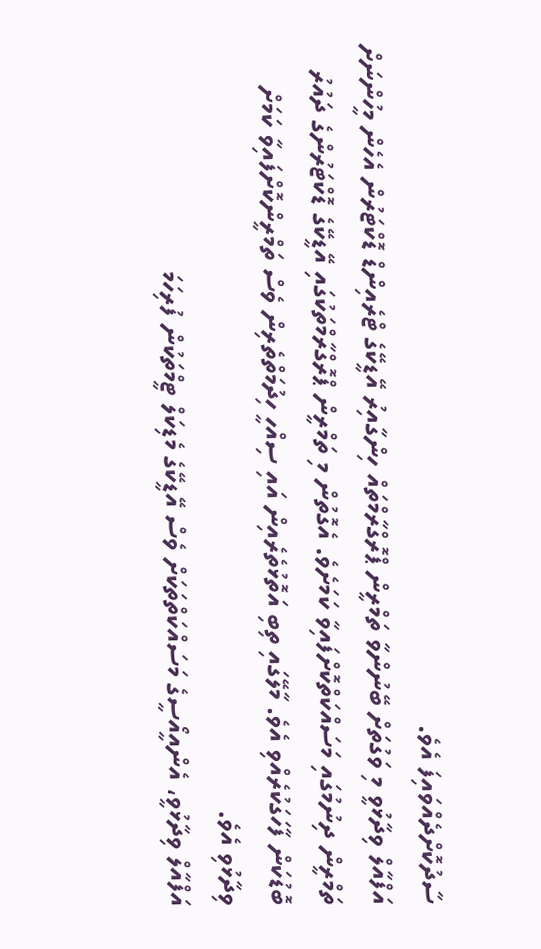ސާދުކޮށްދެއްވައިފަ އެވެ.
އަފްއާލް ވިދާޅުވީ މި ވަގުތަށް ބޭނުންވާ ތަމްރީން ޕްރޮގްރާމްތައް ހިންގާއިރު އޭޑީކޭގެ ޓްރެއިންޑް ޑޮކްޓަރުން އެހެން މީހުންނަށް ތަމްރީން ދިނުމުގައި މަސައްކަތްކޮށްފައިވާ ކަމަށެވެ. އެގޮތުން މި ތަމްރީން ޕްރޮގްރާމްތަކުގައި އޭޑީކޭގެ ޑޮކްޓަރުންގެ ދައުރު ބޮޑުކަން ފާހަގަކުރެއްވި އެވެ. މާލޭގައި ތިބި އަތޮޅުތެރެއިން އައި ސިއްހީ ހިދުމަތްތެރިން ވެސް ތަމްރީންކޮށްފައިވާ ކަމަށް ވިދާޅުވި އެވެ.
އަފްއާލް ވިދާޅުވީ، އެންއީއޯސީގެ މަސައްކަތްތަކަށް ވެސް އޭޑީކޭގެ މެޑިކަލް ޓީމްތަކުން ފުރިހަމަ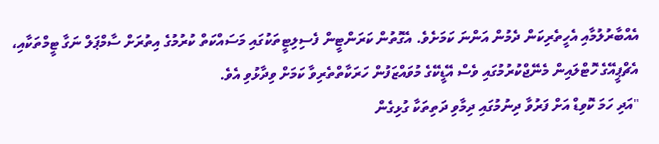އެއްބާރުލުމާއި އެހީތެރިކަން ދެމުން އަންނަ ކަމަށެވެ. އެގޮތުން ކަރަންޓީން ފެސިލިޓީތަކުގައި މަސައްކަތް ކުރުމުގެ އިތުރަށް ސާމްޕަލް ނަގާ ޓީމްތަކާއި، އެޗްޕީއޭގެ ހޮޓްލައިން މެނޭޖްކުރުމުގައި ވެސް އޭޑީކޭގެ މުވައްޒަފުން ހަރަކާތްތެރިވާ ކަމަށް ވިދާޅުވި އެވެ.
"އަދި ހަމަ ކޮވިޑް އަށް ފަރުވާ ދިނުމުގައި ދިމާވި ދަތިތަކާ ގުޅިގެން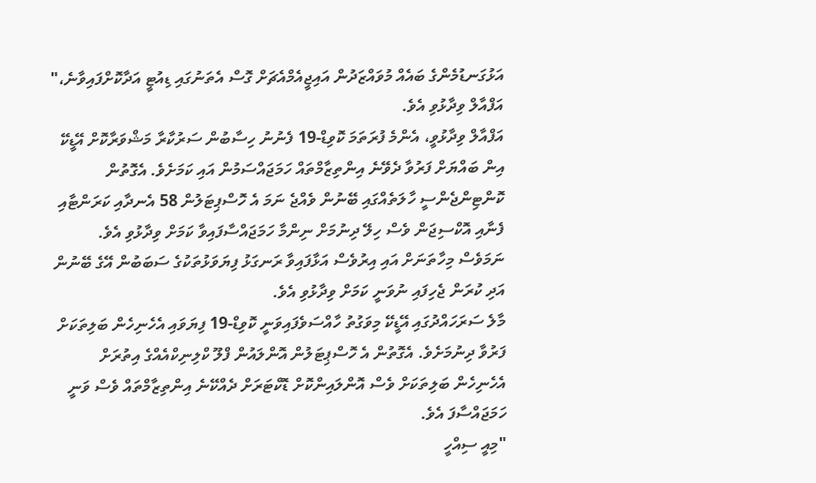އަޅުގަނޑުމެންގެ ބައެއް މުވައްޒަދުން އައިޖީއެމްއެޗަށް ގޮސް އެތަނުގައި ޑިއުޓީ އަދާކޮށްފައިވާނެ،" އަފްއާލް ވިދާޅުވި އެވެ.
އަފްއާލް ވިދާޅުވީ، އެންމެ ފުރަތަމަ ކޮވިޑް-19 ފެނުނު ހިސާބުން ސަރުކާރާ މަޝްވަރާކޮށް އޭޑީކޭ އިން ބައްޔަށް ފަރުވާ ދެވޭނެ އިންތިޒާމްތައް ހަމަޖައްސަމުން އައި ކަމަށެވެ. އެގޮތުން ކޮންޓިންޖެންސީ ހާލަތެއްގައި ބޭނުން ވެއްޖެ ނަމަ އެ ހޮސްޕިޓަލުން 58 އެނދާއި ކަރަންޓާއި ފެނާއި އޮކްސިޖަން ވެސް ހިލޭ ދިނުމަށް ނިންމާ ހަމަޖައްސާފައިވާ ކަމަށް ވިދާޅުވި އެވެ. ނަމަވެސް މިހާތަނަށް އައި އިރުވެސް އަޅާފައިވާ ރަނގަޅު ފިޔަވަޅުތަކުގެ ސަބަބުން އޭގެ ބޭނުން އަދި ކުރަން ޖެހިފައި ނުވަނީ ކަމަށް ވިދާޅުވި އެވެ.
މާލެ ސަރަހައްދުގައި އޭޑީކޭ މިވަގުތު ހާއްސަވެފައިވަނީ ކޮވިޑް-19 ފިޔަވައި އެހެނިހެން ބަލިތަކަށް ފަރުވާ ދިނުމަށެވެ. އެގޮތުން އެ ހޮސްޕިޓަލުން އޮންލައުން ފްލޫ ކްލިނިކްއެއްގެ އިތުރަށް އެހެނިހެން ބަލިތަކަށް ވެސް އޮންލައިންކޮށް ޑޮކްޓަރަށް ދެއްކޭނެ އިންތިޒާމްތައް ވެސް ވަނީ ހަމަޖައްސާފަ އެވެ.
"މިއީ ސިއްހީ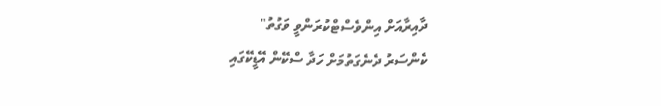ދާއިރާއަށް އިންވެސްޓްކުރަންވީ ވަގުތު"
ކެންސަރު ދެނެގަތުމަށް ހަދާ ސްކޭން އޭޑީކޭގައި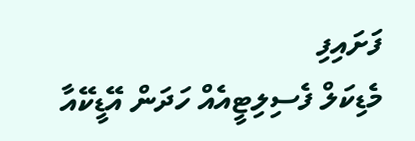ފަށައިފި
މެޑިކަލް ފެސިލިޓީއެއް ހަދަން އޭޑީކޭއާ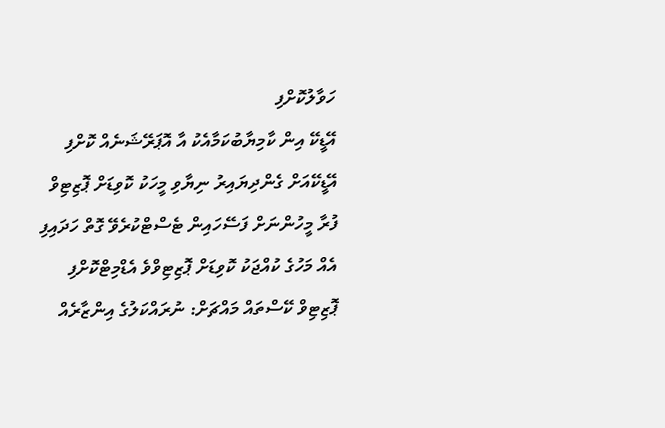ހަވާލުކޮށްފި
އޭޑީކޭ އިން ކާމިޔާބުކަމާއެކު އާ އޮޕަރޭޝަނެއް ކޮށްފި
އޭޑީކޭއަށް ގެންދިޔައިރު ނިޔާވި މީހަކު ކޮވިޑަށް ޕޮޒިޓިވް
ފުރާ މީހުންނަށް ފަސޭހައިން ޓެސްޓްކުރެވޭ ގޮތް ހަދައިފި
އެއް މަހުގެ ކުއްޖަކު ކޮވިޑަށް ޕޮޒިޓިވްވެ އެޑްމިޓްކޮށްފި
ޕޮޒިޓިވް ކޭސްތައް މައްޗަށް: ނުރައްކަލުގެ އިންޒާރެއް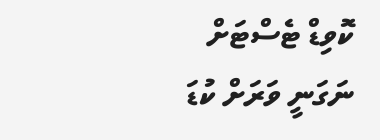ކޮވިޑް ޓެސްޓަށް ނަގަނީ ވަރަށް ކުޑަ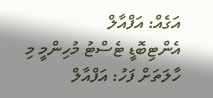އަގެއް: އަފްއާލް
އެންޓިބޮޑީ ޓެސްޓު މުހިންމީ މި ހާލަތަށް ފަހު: އަފްއާލް